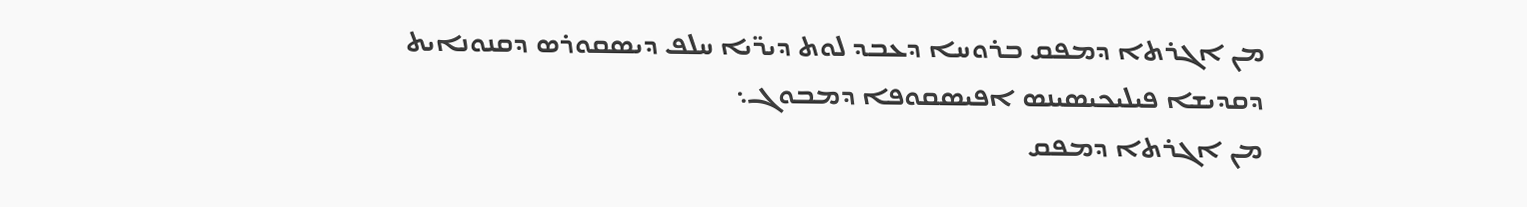ܡܢ ܐܓܪܬܐ ܕܡܦܩ ܒܪܘܚܐ ܕܥܒܕ ܠܘܬ ܕܝܖ̈ܝܐ ܚܠܦ ܕܝܣܩܘܪܣ ܕܩܢܘܢܐܝܬ
ܕܩܕܝܫܐ ܦܝܠܝܟܝܣܝܢܣ ܐܦܝܣܩܘܦܐ ܕܡܒܘܓ܆
ܡܢ ܐܓܪܬܐ ܕܡܦܩ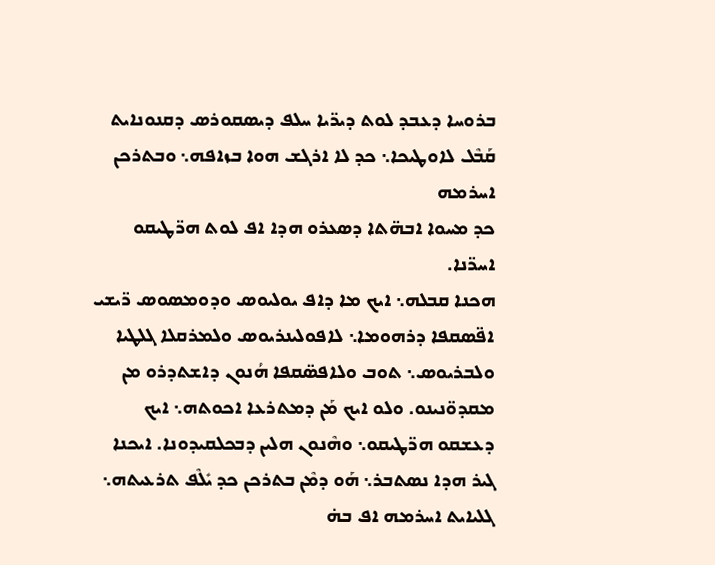ܒܪܘܚܐ ܕܥܒܕ ܠܘܬ ܕܝܖ̈ܝܐ ܚܠܦ ܕܝܣܩܘܪܣ ܕܩܢܘܢܐܝܬ
ܩܰܒܶܠ ܠܐܘܛܝܟܐ܆ ܟܕ ܠܐ ܐܪܓܫ ܗܘܐ ܒܙܐܦܗ܆ ܘܒܬܪܟܢ ܐܚܪܡܗ
ܟܕ ܡܚܘܐ ܐܒܗ̈ܬܐ ܕܣܥܪܘ ܗܕܐ ܐܦ ܠܘܬ ܗܖ̈ܛܝܩܘ ܐܚܖ̈ܢܐ.
ܗܟܢܐ ܩܒܠܗ܆ ܐܝܟ ܡܐ ܕܐܦ ܝܘܠܝܘܣ ܘܕܘܡܣܘܣ ܖ̈ܝܫܝ ܐܦ̈ܣܩܦܐ ܕܪܗܘܡܐ܆ ܠܐܦܘܠܝܢܪܝܘܣ ܘܠܡܪܩܠܐ ܓܠܛܝܐ ܘܠܒܪܝܘܣ܆ ܬܘܒ ܘܠܐܦܣ̈ܩܦܐ ܗܳܢܘܢ ܕܐܫܬܕܪܘ ܡܢ ܡܩܕܘ̈ܢܝܢܘ. ܘܠܘ ܐܝܟ ܡܰܢ ܕܡܬܪܥܐ ܐܟܘܬܗ܆ ܐܝܟ ܕܥܫܩܘ ܗܖ̈ܛܝܩܘ܆ ܘܗܶܢܘܢ ܗܠܝܢ ܕܒܟܠܩܝܕܘܢܐ. ܐܝܟܢܐ ܓܝܪ ܗܕܐ ܢܣܬܒܪ܆ ܗܰܘ ܕܡܶܢ ܒܬܪܟܢ ܟܕ ܝܺܠܶܦ ܬܪܥܝܬܗ܆ ܓܠܝܐܝܬ ܐܚܪܡܗ ܐܦ ܒܗ̇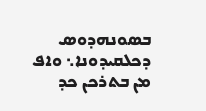ܒܣܘܢܗܕܘܣ ܕܟܠܩܝܕܘܢܐ܆ ܘܐܦ ܡܢ ܒܬܪܟܢ ܟܕ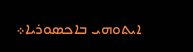ܐܝܬܘܗܝ ܒܐܟܣܘܪܝܐ܀